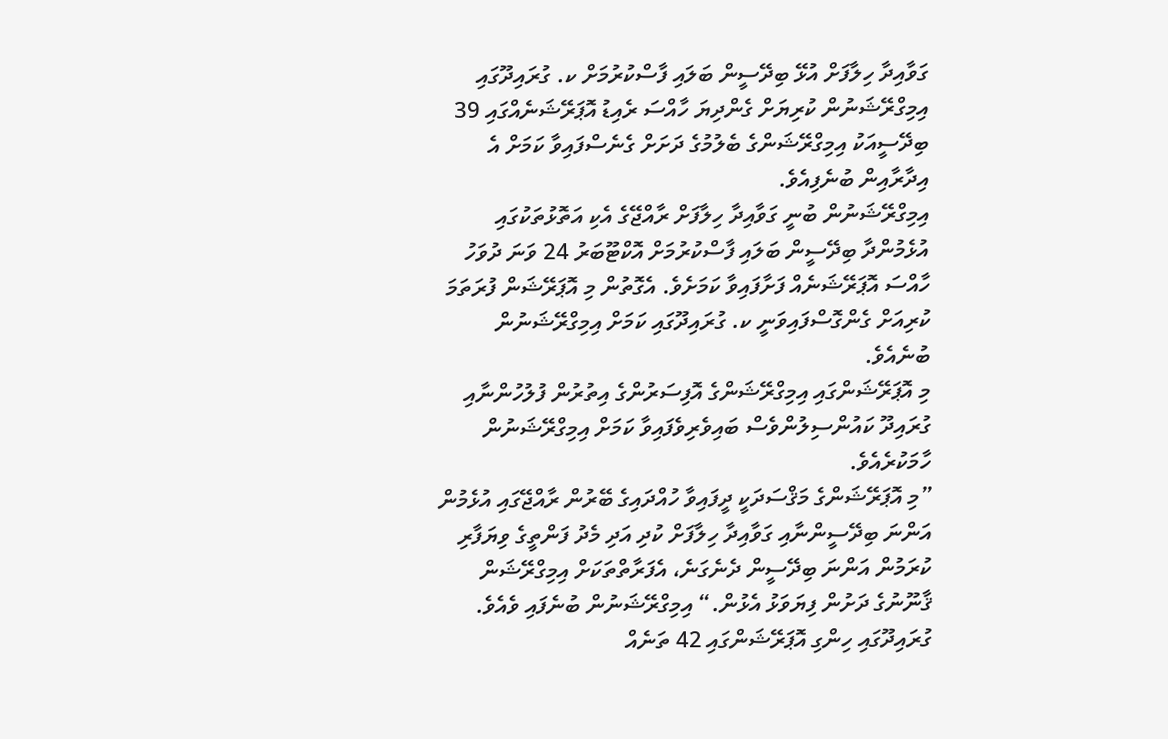ގަވާއިދާ ހިލާފަށް އުޅޭ ބިދޭސީން ބަލައި ފާސްކުރުމަށް ކ. ގުރައިދޫގައި އިމިގްރޭޝަނުން ކުރިޔަށް ގެންދިޔަ ހާއްސަ ރެއިޑު އޮޕަރޭޝަނެއްގައި 39 ބިދޭސީއަކު އިމިގްރޭޝަންގެ ބެލުމުގެ ދަށަށް ގެނެސްފައިވާ ކަމަށް އެ އިދާރާއިން ބުނެފިއެވެ.
އިމިގްރޭޝަނުން ބުނީ ގަވާއިދާ ހިލާފަށް ރާއްޖޭގެ އެކި އަތޮޅުތަކުގައި އުޅެމުންދާ ބިދޭސީން ބަލައި ފާސްކުރުމަށް އޮކްޓޫބަރު 24 ވަނަ ދުވަހު ހާއްސަ އޮޕަރޭޝަނެއް ފަށާފައިވާ ކަމަށެވެ. އެގޮތުން މި އޮޕަރޭޝަން ފުރަތަމަ ކުރިއަށް ގެންގޮސްފައިވަނީ ކ. ގުރައިދޫގައި ކަމަށް އިމިގްރޭޝަނުން ބުނެއެވެ.
މި އޮޕަރޭޝަންގައި އިމިގްރޭޝަންގެ އޮފިސަރުންގެ އިތުރުން ފުލުހުންނާއި ގުރައިދޫ ކައުންސިލުންވެސް ބައިވެރިވެފައިވާ ކަމަށް އިމިގްރޭޝަނުން ހާމަކުރެއެވެ.
”މި އޮޕަރޭޝަންގެ މަޤްސަދަކީ ދީފައިވާ ހުއްދައިގެ ބޭރުން ރާއްޖޭގައި އުޅެމުން އަންނަ ބިދޭސީންނާއި ގަވާއިދާ ހިލާފަށް ކުދި އަދި މެދު ފަންތީގެ ވިޔަފާރި ކުރަމުން އަންނަ ބިދޭސީން ދެނެގަނެ، އެފަރާތްތަކަށް އިމިގްރޭޝަން ޤާނޫނުގެ ދަށުން ފިޔަވަޅު އެޅުން.“ އިމިގްރޭޝަނުން ބުނެފައި ވެއެވެ.
ގުރައިދޫގައި ހިންގި އޮޕަރޭޝަންގައި 42 ތަނެއް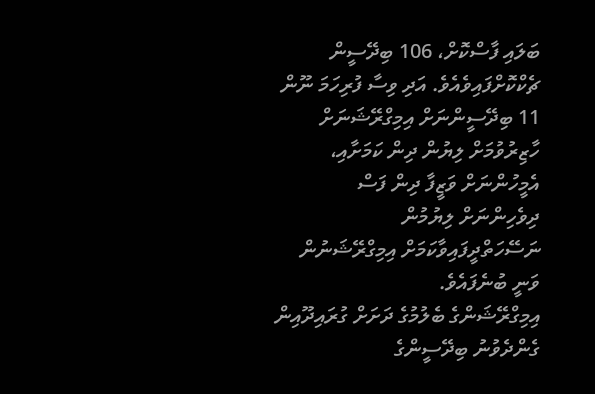ބަލައި ފާސްކޮށް، 106 ބިދޭސީން ޗެކްކޮށްފައިވެއެވެ. އަދި ވިސާ ފުރިހަމަ ނޫން 11 ބިދޭސީންނަށް އިމިގްރޭޝަނަށް ހާޒިރުވުމަށް ލިޔުން ދިން ކަމަށާއި، އެމީހުންނަށް ވަޒީފާ ދިން ފަސް ދިވެހިންނަށް ލިޔުމުން ނަސޭހަތްދީފައިވާކަމަށް އިމިގްރޭޝަނުން ވަނީ ބުނެފައެވެ.
އިމިގްރޭޝަންގެ ބެލުމުގެ ދަށަށް ގުރައިދޫއިން ގެންދެވުނު ބިދޭސީންގެ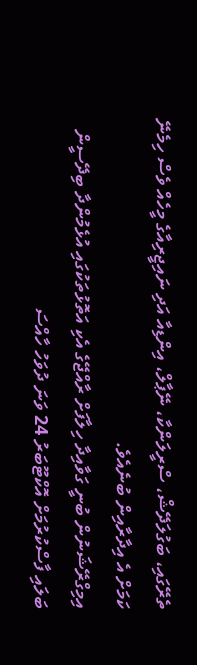ތެރޭގައި، ބަގުލަދޭޝް، ސްރީލަންކާ، ނޭޕާލް، އިންޑިއާ އަދި ނައިޖީރިއާގެ މީހެއް ވެސް ހިމެނޭ ކަމަށް އެ އިދާރާއިން ބުނެއެވެ.
އިމިގްރޭޝަނުން ބުނީ ގަވާއިދާ ހިލާފަށް ރާއްޖޭގެ އެކި އަތޮޅުތަކުގައި އުޅެމުންދާ ބިދޭސީން ބަލައި ފާސްކުރުމަށް އޮކްޓޫބަރު 24 ވަނަ ދުވަހު ހާއްސަ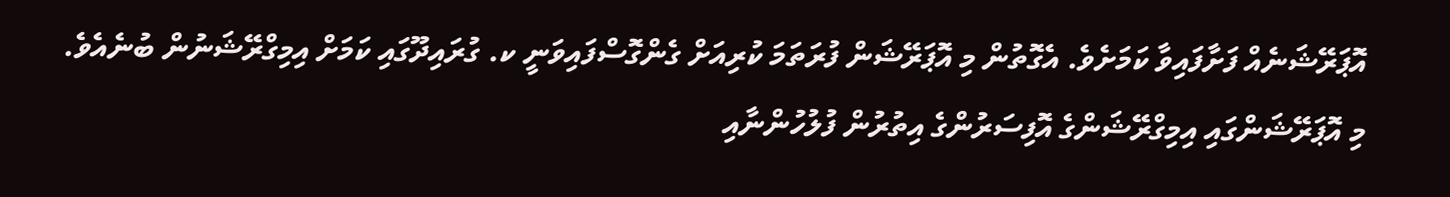އޮޕަރޭޝަނެއް ފަށާފައިވާ ކަމަށެވެ. އެގޮތުން މި އޮޕަރޭޝަން ފުރަތަމަ ކުރިއަށް ގެންގޮސްފައިވަނީ ކ. ގުރައިދޫގައި ކަމަށް އިމިގްރޭޝަނުން ބުނެއެވެ.
މި އޮޕަރޭޝަންގައި އިމިގްރޭޝަންގެ އޮފިސަރުންގެ އިތުރުން ފުލުހުންނާއި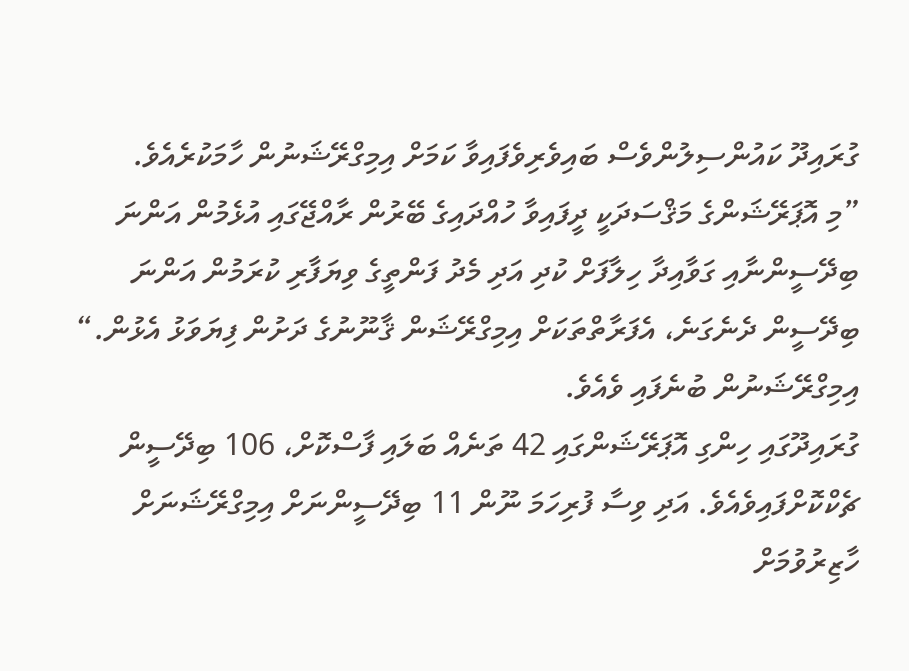ގުރައިދޫ ކައުންސިލުންވެސް ބައިވެރިވެފައިވާ ކަމަށް އިމިގްރޭޝަނުން ހާމަކުރެއެވެ.
”މި އޮޕަރޭޝަންގެ މަޤްސަދަކީ ދީފައިވާ ހުއްދައިގެ ބޭރުން ރާއްޖޭގައި އުޅެމުން އަންނަ ބިދޭސީންނާއި ގަވާއިދާ ހިލާފަށް ކުދި އަދި މެދު ފަންތީގެ ވިޔަފާރި ކުރަމުން އަންނަ ބިދޭސީން ދެނެގަނެ، އެފަރާތްތަކަށް އިމިގްރޭޝަން ޤާނޫނުގެ ދަށުން ފިޔަވަޅު އެޅުން.“ އިމިގްރޭޝަނުން ބުނެފައި ވެއެވެ.
ގުރައިދޫގައި ހިންގި އޮޕަރޭޝަންގައި 42 ތަނެއް ބަލައި ފާސްކޮށް، 106 ބިދޭސީން ޗެކްކޮށްފައިވެއެވެ. އަދި ވިސާ ފުރިހަމަ ނޫން 11 ބިދޭސީންނަށް އިމިގްރޭޝަނަށް ހާޒިރުވުމަށް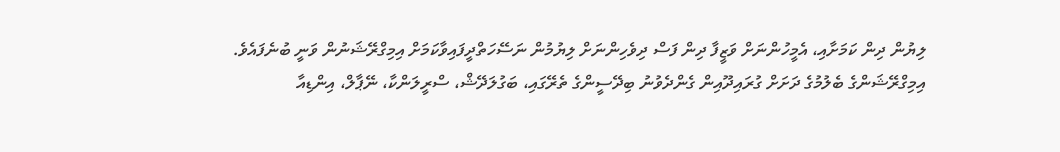ލިޔުން ދިން ކަމަށާއި، އެމީހުންނަށް ވަޒީފާ ދިން ފަސް ދިވެހިންނަށް ލިޔުމުން ނަސޭހަތްދީފައިވާކަމަށް އިމިގްރޭޝަނުން ވަނީ ބުނެފައެވެ.
އިމިގްރޭޝަންގެ ބެލުމުގެ ދަށަށް ގުރައިދޫއިން ގެންދެވުނު ބިދޭސީންގެ ތެރޭގައި، ބަގުލަދޭޝް، ސްރީލަންކާ، ނޭޕާލް، އިންޑިއާ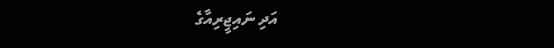އަދި ނައިޖީރިއާގެ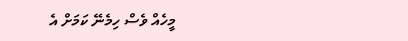މީހެއް ވެސް ހިމެނޭ ކަމަށް އެ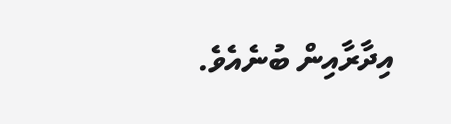އިދާރާއިން ބުނެއެވެ.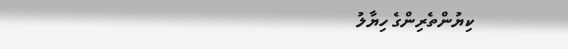ކިޔުންތެރިންގެ ހިޔާލު